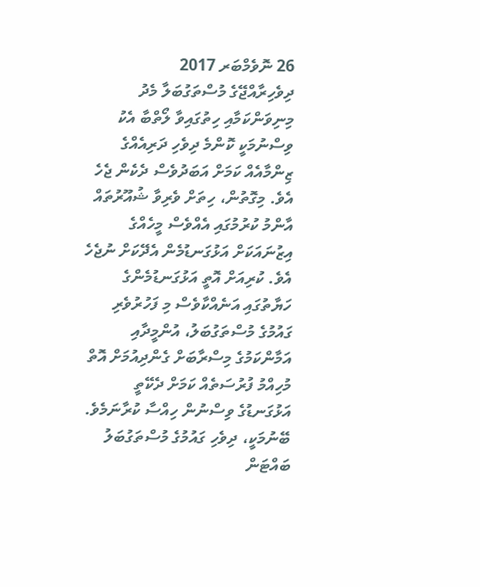26 ނޮވެމްބަރ 2017
ދިވެހިރާއްޖޭގެ މުސްތަގުބަލާ މެދު މިނިވަންކަމާއި ހިތުގައިވާ ލޯތްބާ އެކު ވިސްނުމަކީ ކޮންމެ ދިވެހި ދަރިއެއްގެ ޒިންމާއެއް ކަމަށް އަބަދުވެސް ދެކެން ޖެހެ އެވެ. މިގޮތުން، ހިތަށް ވެރިވާ ޝުއޫރުތައް އާންމު ކުރުމުގައި އެއްވެސް މީހެއްގެ އިޒުނައަކަށް އަޅުގަނޑުމެން އެދޭކަށް ނުޖެހެ އެވެ. ކުރިއަށް އޮތީ އަޅުގަނޑުމެންގެ ހަޔާތުގައި އަނެއްކާވެސް މި ފަހުރުވެރި ގައުމުގެ މުސްތަގުބަލު، އުންމީދާއި އަމާންކަމުގެ މިސްރާބަށް ގެންދިއުމަށް އޮތް މުހިއްމު ފުރުސަތެއް ކަމަށް ދެކޭތީ އަޅުގަނޑުގެ ވިސްނުން ހިއްސާ ކުރާނަމެވެ. ބޭނުމަކީ، ދިވެހި ގައުމުގެ މުސްތަގުބަލު ބައްޓަން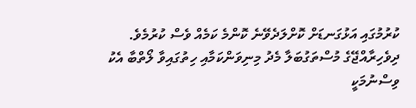ކުރުމުގައި އަޅުގަނޑަށް ކޮށްލަދެވޭނެ ކޮންމެ ކަމެއް ވެސް ކުރުމެވެ.
ދިވެހިރާއްޖޭގެ މުސްތަގުބަލާ މެދު މިނިވަންކަމާއި ހިތުގައިވާ ލޯތްބާ އެކު ވިސްނުމަކީ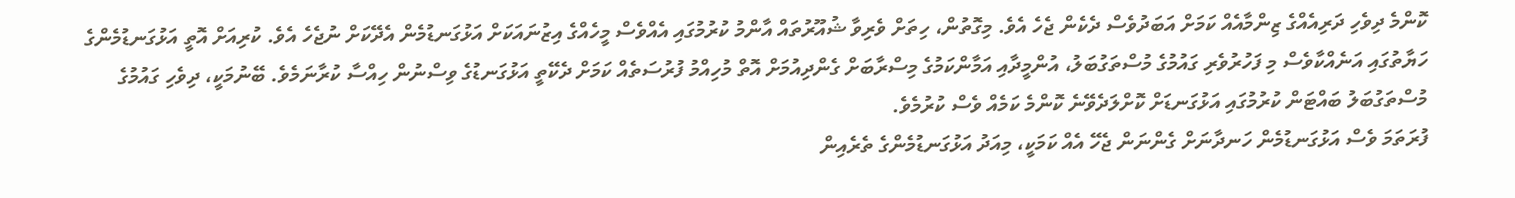ކޮންމެ ދިވެހި ދަރިއެއްގެ ޒިންމާއެއް ކަމަށް އަބަދުވެސް ދެކެން ޖެހެ އެވެ. މިގޮތުން، ހިތަށް ވެރިވާ ޝުއޫރުތައް އާންމު ކުރުމުގައި އެއްވެސް މީހެއްގެ އިޒުނައަކަށް އަޅުގަނޑުމެން އެދޭކަށް ނުޖެހެ އެވެ. ކުރިއަށް އޮތީ އަޅުގަނޑުމެންގެ ހަޔާތުގައި އަނެއްކާވެސް މި ފަހުރުވެރި ގައުމުގެ މުސްތަގުބަލު، އުންމީދާއި އަމާންކަމުގެ މިސްރާބަށް ގެންދިއުމަށް އޮތް މުހިއްމު ފުރުސަތެއް ކަމަށް ދެކޭތީ އަޅުގަނޑުގެ ވިސްނުން ހިއްސާ ކުރާނަމެވެ. ބޭނުމަކީ، ދިވެހި ގައުމުގެ މުސްތަގުބަލު ބައްޓަން ކުރުމުގައި އަޅުގަނޑަށް ކޮށްލަދެވޭނެ ކޮންމެ ކަމެއް ވެސް ކުރުމެވެ.
ފުރަތަމަ ވެސް އަޅުގަނޑުމެން ހަނދާނަށް ގެންނަން ޖެހޭ އެއް ކަމަކީ، މިއަދު އަޅުގަނޑުމެންގެ ތެރެއިން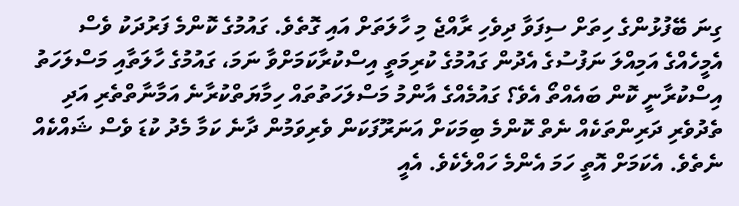ގިނަ ބޭފުޅުންގެ ހިތަށް ސިފަވާ ދިވެހި ރާއްޖެ މި ހާލަތަށް އައި ގޮތެވެ. ގައުމުގެ ކޮންމެ ފަރުދަކު ވެސް އެމީހެއްގެ އަމިއްލަ ނަފުސުގެ އެދުން ގައުމުގެ ކުރިމަތީ އިސްކުރާކަމަށްވާ ނަމަ، ގައުމުގެ ހާލަތާއި މަސްލަހަތު އިސްކުރާނީ ކޮން ބައެއްތޯ އެވެ؟ ގައުމެއްގެ އާންމު މަސްލަހަތުތައް ހިމާޔަތްކުރާނެ އަމާނާތްތެރި އަދި ތެދުވެރި ދަރިންތަކެއް ނެތް ކޮންމެ ބިމަކަށް އަނަރޫފަކަން ވެރިވަމުން ދާނެ ކަމާ މެދު ކުޑަ ވެސް ޝައްކެއް ނެތެވެ. އެކަމަށް އޮތީ ހަމަ އެންމެ ހައްލެކެވެ. އެއީ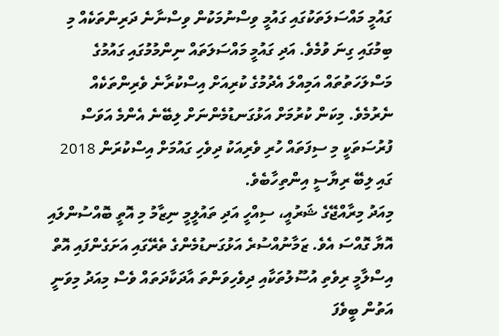ގައުމީ މައްސަލަތަކުގައި ގައުމީ ވިސްނުމަކުން ވިސްނާނެ ދަރިންތަކެއް މި ބިމުގައި ގިނަ ވުމެވެ. އަދި ގައުމީ މައްސަލަތައް ނިންމުމުގައި ގައުމުގެ މަސްލަހަތުތައް އަމިއްލަ އެދުމުގެ ކުރިއަށް އިސްކުރާނެ ވެރިންތަކެއް ނެރުމެވެ. މިކަން ކުރުމަށް އަޅުގަނޑުމެންނަށް ލިބޭނެ އެންމެ އަވަސް ފުރުސަތަކީ މި ސިފަތައް ހުރި ވެރިއަކު ދިވެހި ގައުމަށް އިސްކުރަން 2018 ގައި ލިބޭ ރިޔާސީ އިންތިހާބެވެ.
މިއަދު މިރާއްޖޭގެ ޝަރުއީ، ސިއްހީ އަދި ތައުލީމީ ނިޒާމު މި އޮތީ ބޮއްސުންލައި އޮޔާ ގޮއްސަ އެވެ. ޒަމާނުއްސުރެ އަޅުގަނޑުމެންގެ ތެރޭގައި އަށަގެންފައި އޮތް އިސްލާމީ ރިވެތި އުސޫލުތަކާއި ދިވެހިވަންތަ އާދަކާދަތައް ވެސް މިއަދު މިވަނީ އަތުން ބީވެފަ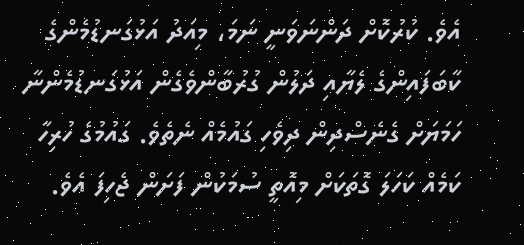އެވެ. ކުރުކޮށް ދަންނަވަނީ ނަމަ، މިއަދު އަޅުގަނޑުމެންގެ ކާބަފައިންގެ ލެޔާއި ދަލުން ގުރުބާންވެގެން އަޅުގަނޑުމެންނާ ހަމަޔަށް ގެނެސްދިން ދިވެހި ގައުމެއް ނެތެވެ. ގައުމުގެ ހުރިހާ ކަމެއް ކަހަލަ ގޮތަކަށް މިއޮތީ ސުމަކުން ފަށަން ޖެހިފަ އެވެ.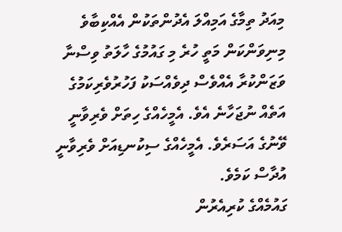މިއަދު ތިމާގެ އަމިއްލަ އެދުންތަކުން އެއްކިބާވެ މިނިވަންކަން މަތީ ހުރެ މި ގައުމުގެ ހާލަތު ވިސްނާ ވަޒަންކުރާ އެއްވެސް ދިވެއްސަކު ފަހުރުވެރިކަމުގެ އަތެއް ނުޖަހާނެ އެވެ. އެމީހެއްގެ ހިތަށް ވެރިވާނީ ވޭނުގެ އަސަރެވެ. އެމީހެއްގެ ސިކުނޑިއަށް ވެރިވާނީ އުދާސް ކަމެވެ.
ގައުމެއްގެ ކުރިއެރުން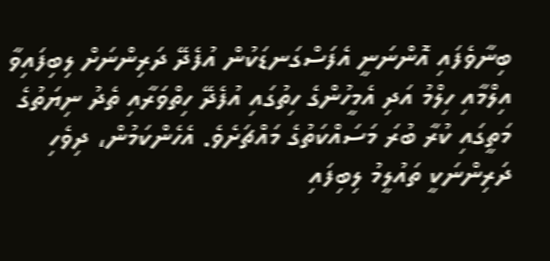ބިނާވެފައި އޮންނަނީ އެފަސްގަނޑަކުން އުފެދޭ ދަރިންނަށް ލިބިފައިވާ އިލްމާއި ހިލްމު އަދި އެމީހުންގެ ހިތުގައި އުފެދޭ ހިތްވަރާއި ތެދު ނިޔަތުގެ މަތީގައި ކުރާ ބުރަ މަސައްކަތުގެ މައްޗަށެވެ. އެހެންކަމުން، ދިވެހި ދަރިންނަކީ ތައުލީމު ލިބިފައި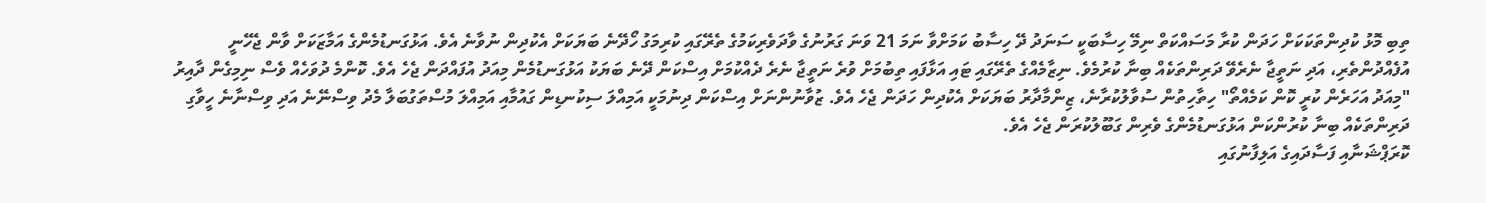ތިބި މޮޅު ކުދިންތަކަކަށް ހަދަން ކުރާ މަސައްކަތް ނިމޭ ހިސާބަކީ ސަނަދު ދޭ ހިސާބު ކަމަށްވާ ނަމަ 21 ވަނަ ގަރުނުގެ ވާދަވެރިކަމުގެ ތެރޭގައި ކުރިމަގު ހޯދޭނެ ބަޔަކަށް އެކުދިން ނުވާނެ އެވެ. އަޅުގަނޑުމެންގެ އަމާޒަކަށް ވާން ޖެހޭނީ އުފެއްދުންތެރި، އަދި ނަތީޖާ ނެރެވޭ ދަރިންތަކެއް ބިނާ ކުރުމެވެ. ނިޒާމެއްގެ ތެރޭގައި ޓައި އަޅާފައި ތިބުމަށް ވުރެ ނަތީޖާ ނެރެ ދެއްކުމަށް އިސްކަން ދޭނެ ބަޔަކު އަޅުގަނޑުމެން މިއަދު އުފައްދަން ޖެހެ އެވެ. ކޮންމެ ދުވަހެއް ވެސް ނިމިގެން ދާއިރު "މިއަދު އަހަރެން ކުރީ ކޮން ކަމެއްތޯ" ހިތާހިތުން ސުވާލުކުރާނެ، ޒިންމާދާރު ބަޔަކަށް އެކުދިން ހަދަން ޖެހެ އެވެ. ޒުވާނުންނަށް އިސްކަން ދިނުމަކީ އަމިއްލަ ސިކުނޑިން ގައުމާއި އަމިއްލަ މުސްތަގުބަލާ މެދު ވިސްނޭނެ އަދި ވިސްނާނެ ހީވާގި ދަރިންތަކެއް ބިނާ ކުރުންކަން އަޅުގަނޑުމެންގެ ވެރިން ގަބޫލުކުރަން ޖެހެ އެވެ.
ކޮރަޕްޝަނާއި ފަސާދައިގެ އަލިފާނުގައި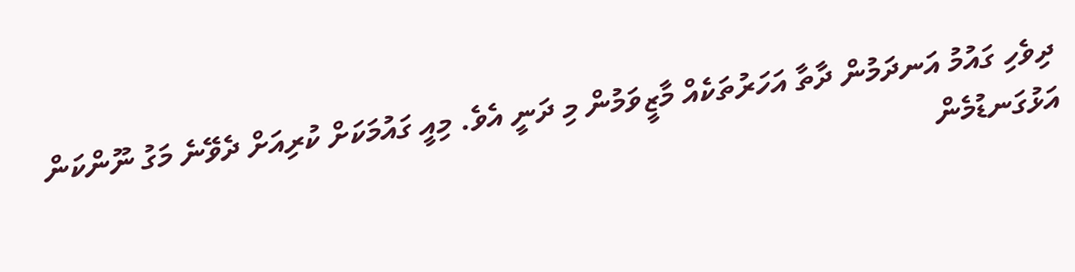ދިވެހި ގައުމު އަނދަމުން ދާތާ އަހަރުތަކެއް މާޒީވަމުން މި ދަނީ އެވެ. މިއީ ގައުމަކަށް ކުރިއަށް ދެވޭނެ މަގު ނޫންކަން އަޅުގަނޑުމެން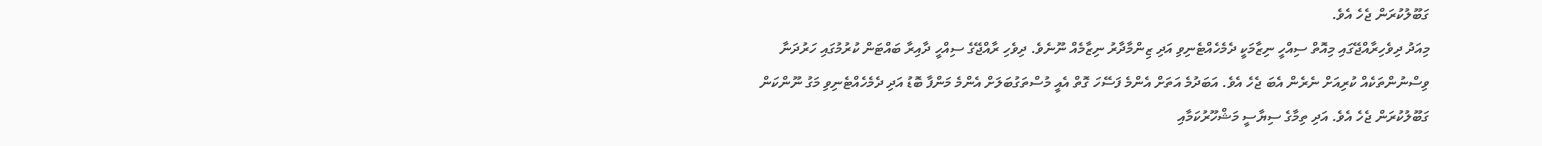ގަބޫލުކުރަން ޖެހެ އެވެ.
މިއަދު ދިވެހިރާއްޖޭގައި މިއޮތް ސިއްހީ ނިޒާމަކީ ދެމެހެއްޓެނިވި އަދި ޒިންމާދާރު ނިޒާމެއް ނޫނެވެ. ދިވެހި ރާއްޖޭގެ ސިއްހީ ދާއިރާ ބައްޓަން ކުރުމުގައި ހަރުދަނާ ވިސްނުންތަކެއް ކުރިއަށް ނެރެން އެބަ ޖެހެ އެވެ. އަބަދުމެ އަތަށް އެންމެ ފަސޭހަ ގޮތް އެއީ މުސްތަގުބަލަށް އެންމެ މަންފާ ބޮޑު އަދި ދެމެހެއްޓެނިވި މަގު ނޫންކަން ގަބޫލުކުރަން ޖެހެ އެވެ. އަދި ތިމާގެ ސިޔާސީ މަޝްހޫރުކަމާއި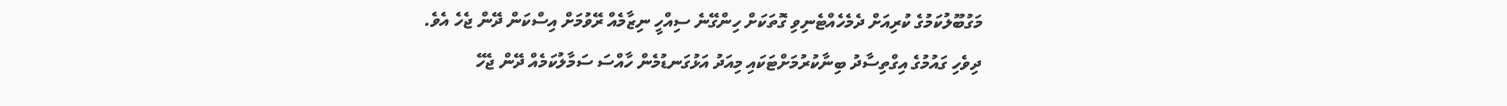މަގުބޫލުކަމުގެ ކުރިއަށް ދެމެހެއްޓެނިވި ގޮތަކަށް ހިންގޭނެ ސިއްހީ ނިޒާމެއް ރޭވުމަށް އިސްކަން ދޭން ޖެހެ އެވެ.
ދިވެހި ގައުމުގެ އިގްތިސާދު ބިނާކުރުމަށްޓަކައި މިއަދު އަޅުގަނޑުމެން ހާއްސަ ސަމާލުކަމެއް ދޭން ޖެހޭ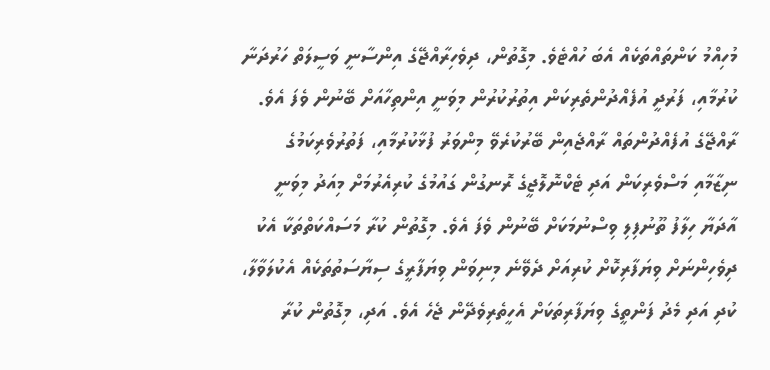މުހިއްމު ކަންތައްތަކެއް އެބަ ހުއްޓެވެ. މިގޮތުން، ދިވެހިރާއްޖޭގެ އިންސާނީ ވަސީލަތް ހަރުދަނާ ކުރުމާއި، ފަރުދީ އުފެއްދުންތެރިކަން އިތުރުކުރުން މިވަނީ އިންތިހާއަށް ބޭނުން ވެފަ އެވެ. ރާއްޖޭގެ އުފެއްދުންތައް ރާއްޖެއިން ބޭރުކުރެވޭ މިންވަރު ފުޅާކުރުމާއި، ފަތުރުވެރިކަމުގެ ނިޒާމާއި މަސްވެރިކަން އަދި ޓެކްނޮލޮޖީގެ ރޮނގުން ގައުމުގެ ކުރިއެރުމަށް މިއަދު މިވަނީ އާދަޔާ ހިލާފު ތޫނުފިލި ވިސްނުމަކަށް ބޭނުން ވެފަ އެވެ. މިގޮތުން ކުރާ މަސައްކަތްތަކާ އެކު ދިވެހިންނަށް ވިޔަފާރިކޮށް ކުރިއަށް ދެވޭނެ މިނިވަން ވިޔަފާރީގެ ސިޔާސަތުތަކެއް އެކުލަވާލާ، ކުދި އަދި މެދު ފަންތީގެ ވިޔަފާރިތަކަށް އެހީތެރިވެދޭން ޖެހެ އެވެ. އަދި، މިގޮތުން ކުރާ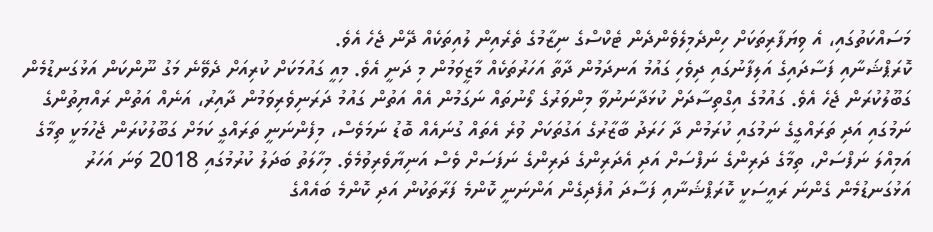މަސައްކަތުގައި، އެ ވިޔަފާރިތަކަށް ހިންދެމިލެވެންދެން ޓެކްސްގެ ނިޒާމުގެ ތެރެއިން ލުއިތަކެއް ދޭން ޖެހެ އެވެ.
ކޮރަޕްޝަނާއި ފަސާދައިގެ އަލިފާނުގައި ދިވެހި ގައުމު އަނދަމުން ދާތާ އަހަރުތަކެއް މާޒީވަމުން މި ދަނީ އެވެ. މިއީ ގައުމަކަށް ކުރިއަށް ދެވޭނެ މަގު ނޫންކަން އަޅުގަނޑުމެން ގަބޫލުކުރަން ޖެހެ އެވެ. ގައުމުގެ އިގްތިސާދަށް ކުޅަދާނަނުވާ މިންވަރުގެ ލޯނުތައް ނަގަމުން އެއް އަތުން ގައުމު ދަރަނިވެރިވަމުން ދާއިރު، އަނެއް އަތުން ރައްޔިތުންގެ ނަމުގައި އަދި ތަރައްގީގެ ނަމުގައި ކުރަމުން ދާ ހަރަދު ބާޒާރުގެ އަގުތަކަށް ވުރެ އެތައް ގުނައެއް ބޮޑު ނަމަވެސް، މިފެންނަނީ ތަރައްގީ ކަމަށް ގަބޫލުކުރަން ޖެހުމަކީ ތިމާގެ އަމިއްލަ ނަފްސަށް، ތިމާގެ ދަރިންގެ ނަފްސަށް އަދި އެދަރިންގެ ދަރިންގެ ނަފަސަށް ވެސް އަނިޔާވެރިވުމެވެ. މިހާލަތު ބަދަލު ކުރުމުގައި 2018 ވަނަ އަހަރު އަޅުގަނޑުމެން ގެންނަ ރައީސަކީ ކޮރަޕްޝަނާއި ފަސާދަ އުފެދިގެން އަންނަނީ ކޮންމެ ފަރާތަކުން އަދި ކޮންމެ ބައެއްގެ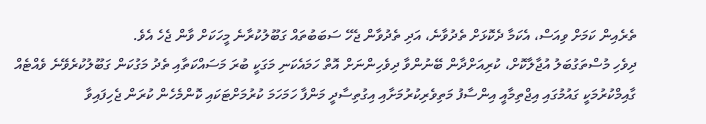ތެރެއިން ކަމަށް ވިއަސް، އެކަމާ ދެކޮޅަށް ތެދުވާނެ، އަދި ތެދުވާން ޖެހޭ ސަބަބުތައް ގަބޫލުކުރާނެ މީހަކަށް ވާން ޖެހެ އެވެ.
ދިވެހި މުސްތަގުބަލު އުޖާލާކޮށް، ކުރިއަށްދާން ބޭނުންވާ ދިވެހިންނަށް އޮތް ހަމައެކަނި މަގަކީ ބުރަ މަސައްކަތާއި ތެދު މަގުކަން ގަބޫލުކުރެވޭނެ ވެއްޓެއް ގާއިމްކުރުމަކީ ގައުމުގައި އިޖްތިމާއީ އިންސާފު މަތިވެރިކުރުމަށާއި އިގުތިސާދީ މަންފާ ހަމަހަމަ ކުރުމަށްޓަކައި ކޮންމެހެން ކުރަން ޖެހިފައިވާ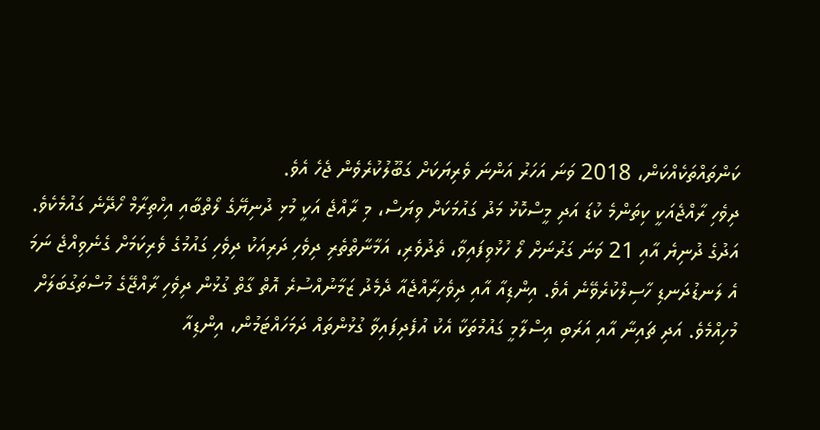ކަންތައްތަކެއްކަން، 2018 ވަނަ އަހަރު އަންނަ ވެރިޔަކަށް ގަބޫލުކުރެވެން ޖެހެ އެވެ.
ދިވެހި ރާއްޖެއަކީ ކިތަންމެ ކުޑަ އަދި މީސްކޮޅު މަދު ގައުމަކަށް ވިޔަސް، މި ރާއްޖެ އަކީ މުޅި ދުނިޔޭގެ ލޯތްބާއި އިހްތިރާމް ހޯދޭނެ ގައުމެކެވެ. އަދުގެ ދުނިޔެ އާއި 21 ވަނަ ގަރުނަށް ލޯ ހުޅުވިފައިވާ، ތެދުވެރި، އަމާނާތްތެރި ދިވެހި ދަރިއަކު ދިވެހި ގައުމުގެ ވެރިކަމަށް ގެނެވިއްޖެ ނަމަ އެ ލަނޑުދަނޑި ހާސިލްކުރެވޭނެ އެވެ. އިންޑިއާ އާއި ދިވެހިރާއްޖެއާ ދެމެދު ޒަމާނުއްސުރެ އޮތް ގާތް ގުޅުން ދިވެހި ރާއްޖޭގެ މުސްތަގުބަލަށް މުހިއްމެވެ. އަދި ޗައިނާ އާއި އަރަބި އިސްލާމީ ގައުމުތަކާ އެކު އުފެދިފައިވާ ގުޅުންތައް ދަމަހައްޓަމުން، އިންޑިއާ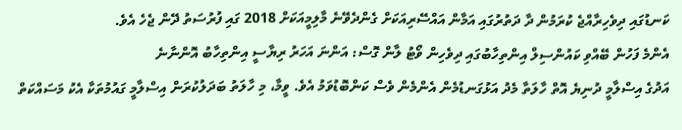ކަނޑުގައި ދިވެހިރާއްޖެ ކުރަމުން ދާ ދަތުރުގައި އަމާން އައްސޭރިއަކަށް ގެންދެވޭނެ މާލިމީއަކަށް 2018 ގައި ފުރުސަތު ދޭން ޖެހެ އެވެ.
އެންމެ ފަހުން ބޭއްވި ކައުންސިލް އިންތިހާބުގައި ދިވެހިން ވޯޓު ލާން ގޮސް: އަންނަ އަހަރު ރިޔާސީ އިންތިހާބު އޮންނާނެ
އަދުގެ އިސްލާމީ ދުނިޔެ އޮތް ހާލަތާ މެދު އަޅުގަނޑުމެން އެންމެން ވެސް ކަންބޮޑުވަމު އެވެ. ވީމާ، މި ހާލަތު ބަދަލުކުރަން އިސްލާމީ ގައުމުތަކާ އެކު މަސައްކަތް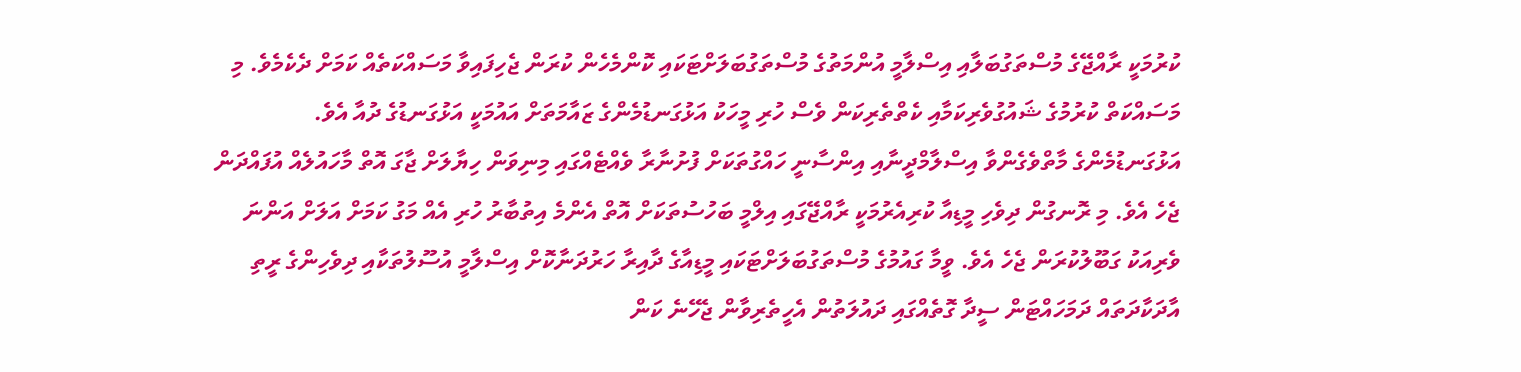ކުރުމަކީ ރާއްޖޭގެ މުސްތަގުބަލާއި އިސްލާމީ އުންމަތުގެ މުސްތަގުބަލަށްޓަކައި ކޮންމެހެން ކުރަން ޖެހިފައިވާ މަސައްކަތެއް ކަމަށް ދެކެމެވެ. މި މަސައްކަތް ކުރުމުގެ ޝައުގުވެރިކަމާއި ކެތްތެރިކަން ވެސް ހުރި މީހަކު އަޅުގަނޑުމެންގެ ޒައާމަތަށް އައުމަކީ އަޅުގަނޑުގެ ދުއާ އެވެ.
އަޅުގަނޑުމެންގެ މާތްވެގެންވާ އިސްލާމްދީނާއި އިންސާނީ ހައްގުތަކަށް ފުށުނާރާ ވެއްޓެއްގައި މިނިވަން ހިޔާލަށް ޖާގަ އޮތް މާހައުލެއް އުފައްދަން ޖެހެ އެވެ. މި ރޮނގުން ދިވެހި މީޑިއާ ކުރިއެރުމަކީ ރާއްޖޭގައި އިލްމީ ބަހުސުތަކަށް އޮތް އެންމެ އިތުބާރު ހުރި އެއް މަގު ކަމަށް އަލަށް އަންނަ ވެރިއަކު ގަބޫލުކުރަން ޖެހެ އެވެ. ވީމާ ގައުމުގެ މުސްތަގުބަލަށްޓަކައި މީޑިއާގެ ދާއިރާ ހަރުދަނާކޮށް އިސްލާމީ އުސޫލުތަކާއި ދިވެހިންގެ ރީތި އާދަކާދަތައް ދަމަހައްޓަން ސީދާ ގޮތެއްގައި ދައުލަތުން އެހީތެރިވާން ޖެހޭނެ ކަން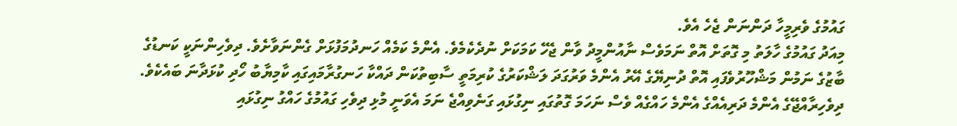ގައުމުގެ ވެރިމީހާ ދަންނަން ޖެހެ އެވެ.
މިއަދު ގައުމުގެ ހާލަތު މި ގޮތަށް އޮތް ނަމަވެސް ނާއުންމީދު ވާން ޖެހޭ ކަމަކަށް ނުދެކެމެވެ. އެންމެ ކަމެއް ހަނދުމަފުޅަށް ގެންނަވާށެވެ. ދިވެހިންނަކީ ކަނޑުގެ ބާޒުގެ ނަމުން މަޝްހޫރުވެފައި އޮތް ދުނިޔޭގެ އޭރު އެންމެ ވަރުގަދަ ލަޝްކަރުގެ ކުރިމަތީ ސާބިތުކަން ދައްކާ ހަނގުރާމައިގައި ކާމިޔާބު ހޯދި ކުޅަދާނަ ބައެކެވެ.
ދިވެހިރާއްޖޭގެ އެންމެ ދަރިއެއްގެ އެންމެ ހައްގެއް ވެސް ނަހަމަ ގޮތުގައި ނިގުޅައި ގަނެވިއްޖެ ނަމަ އެވަނީ މުޅި ދިވެހި ގައުމުގެ ހައްގު ނިގުޅައި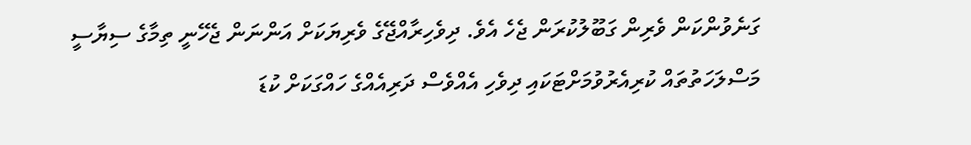ގަނެވުންކަން ވެރިން ގަބޫލުކުރަން ޖެހެ އެވެ. ދިވެހިރާއްޖޭގެ ވެރިޔަކަށް އަންނަން ޖެހޭނީ ތިމާގެ ސިޔާސީ މަސްލަހަތުތައް ކުރިއެރުވުމަށްޓަކައި ދިވެހި އެއްވެސް ދަރިއެއްގެ ހައްގަކަށް ކުޑަ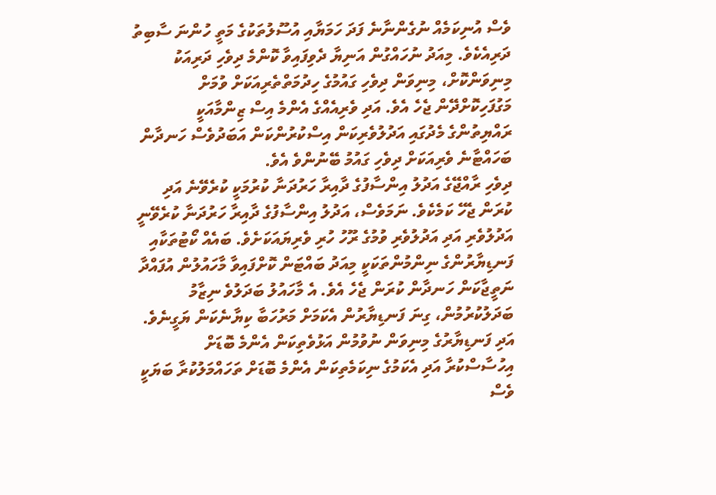ވެސް އުނިކަމެއް ނުގެންނާނެ ފަދަ ހަމަޔާއި އުސޫލުތަކުގެ މަތީ ހުންނަ ސާބިތު ދަރިއެކެވެ. މިއަދު ނުހައްގުން އަނިޔާ ދެވިފައިވާ ކޮންމެ ދިވެހި ދަރިއަކު މިނިވަންކޮށް، މިނިވަން ދިވެހި ގައުމުގެ ހިދުމަތްތެރިއަކަށް ވުމަށް މަގުފަހިކޮށްދޭން ޖެހެ އެވެ. އަދި ވެރިއެއްގެ އެންމެ އިސް ޒިންމާއަކީ ރައްޔިތުންގެ މެދުގައި އަދުލުވެރިކަން އިސްކުރުންކަން އަބަދުވެސް ހަނދާން ބަހައްޓާނެ ވެރިއަކަށް ދިވެހި ގައުމު ބޭނުންވެ އެވެ.
ދިވެހި ރާއްޖޭގެ އަދުލު އިންސާފުގެ ދާއިރާ ހަރުދަނާ ކުރުމަކީ ކުރެވޭނެ އަދި ކުރަން ޖެހޭ ކަމެކެވެ. ނަމަވެސް، އަދުލު އިންސާފުގެ ދާއިރާ ހަރުދަނާ ކުރެވޭނީ އަދުލުވެރި އަދި އަދުލުވެރި ވުމުގެ ރޫހު ހުރި ވެރިޔައަކަށެވެ. ބައެއް ކޯޓުތަކާއި ފަނޑިޔާރުންގެ ނިންމުންތަކަކީ މިއަދު ބައްޓަން ކޮށްފައިވާ މާހައުލުން އުފައްދާ ނަތީޖާކަން ހަނދާން ކުރަން ޖެހެ އެވެ. އެ މާހައުލު ބަދަލުވެ ނިޒާމު ބަދަލުކުރުމުން، ގިނަ ފަނޑިޔާރުން އެކަމަށް މަރުހަބާ ކިޔާނެކަން ޔަގީނެވެ. އަދި ފަނޑިޔާރުގެ މިނިވަން ނުވުމުން އަޅުވެތިކަން އެންމެ ބޮޑަށް އިހުސާސްކުރާ އަދި އެކަމުގެ ނިކަމެތިކަން އެންމެ ބޮޑަށް ތަހައްމަލުކުރާ ބަޔަކީ ވެސް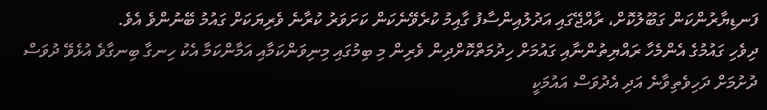ފަނޑިޔާރުންކަން ގަބޫލުކޮށް، ރާއްޖޭގައި އަދުލުއިންސާފު ގާއިމު ކުރެވޭނެކަން ކަށަވަރު ކުރާނެ ވެރިޔަކަށް ގައުމު ބޭނުންވެ އެވެ.
ދިވެހި ގައުމުގެ އެންމެހާ ރައްޔިތުންނާއި ގައުމަށް ހިދުމަތްކޮށްދިން ވެރިން މި ބިމުގައި މިނިވަންކަމާއި އަމާންކަމާ އެކު ހިނގާ ބިނގާވެ އުޅެވޭ ދުވަސް ދުށުމަށް ދަހިވެތިވާނެ އަދި އެދުވަސް އައުމަކީ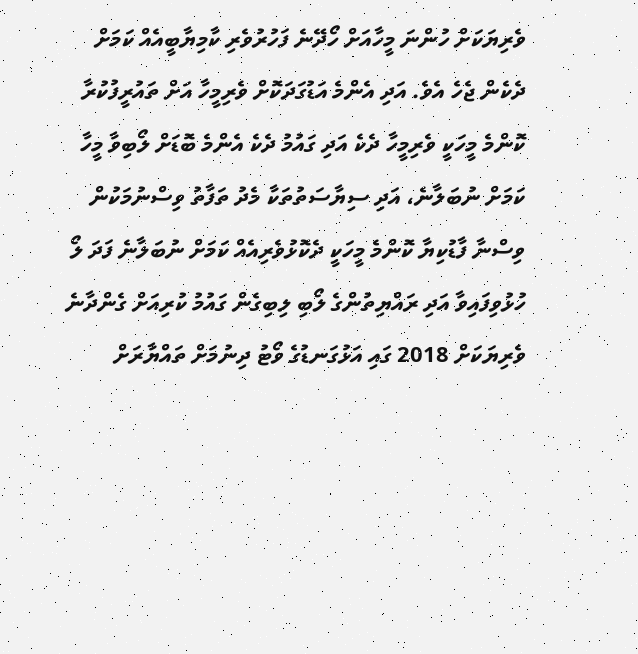ވެރިޔަކަށް ހުންނަ މީހާއަށް ހޯދޭނެ ފަހުރުވެރި ކާމިޔާބީއެއް ކަމަށް ދެކެން ޖެހެ އެވެ. އަދި އެންމެ އަޑުގަދަކޮށް ވެރިމީހާ އަށް ތައުރީފުކުރާ ކޮންމެ މީހަކީ ވެރިމީހާ ދެކެ އަދި ގައުމު ދެކެ އެންމެ ބޮޑަށް ލޯބިވާ މީހާ ކަމަށް ނުބަލާނެ، އަދި ސިޔާސަތުތަކާ މެދު ތަފާތު ވިސްނުމަކުން ވިސްނާ ފާޑުކިޔާ ކޮންމެ މީހަކީ ދެކޮޅުވެރިއެއް ކަމަށް ނުބަލާނެ ފަދަ ލޯ ހުޅުވިފައިވާ އަދި ރައްޔިތުންގެ ލޯބި ލިބިގެން ގައުމު ކުރިއަށް ގެންދާނެ ވެރިޔަކަށް 2018 ގައި އަޅުގަނޑުގެ ވޯޓު ދިނުމަށް ތައްޔާރަށް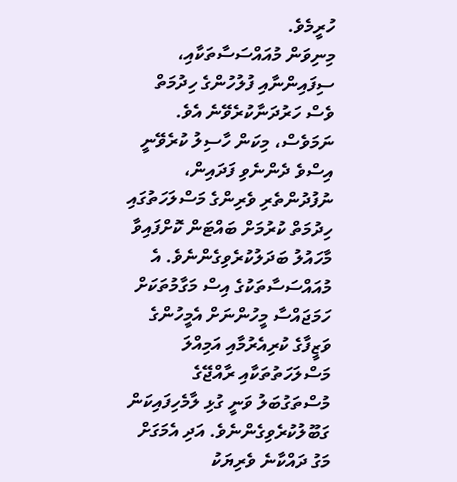ހުރީމެވެ.
މިނިވަން މުއައްސަސާތަކާއި، ސިފައިންނާއި ފުލުހުންގެ ހިދުމަތް ވެސް ހަރުދަނާކުރެވޭނެ އެވެ. ނަމަވެސް، މިކަން ހާސިލު ކުރެވޭނީ އިސްވެ ދެންނެވި ފަދައިން، ނުފުދުންތެރި ވެރިންގެ މަސްލަހަތުގައި ހިދުމަތް ކުރުމަށް ބައްޓަން ކޮށްފައިވާ މާހައުލު ބަދަލުކުރެވިގެންނެވެ. އެ މުއައްސަސާތަކުގެ އިސް މަގާމުތަކަށް ހަމަޖައްސާ މީހުންނަށް އެމީހުންގެ ވަޒީފާގެ ކުރިއެރުމާއި އަމިއްލަ މަސްލަހަތުތަކާއި ރާއްޖޭގެ މުސްތަގުބަލު ވަނީ ގުޅި ލާމެހިފައިކަން ގަބޫލުކުރެވިގެންނެވެ. އަދި އެމަގަށް މަގު ދައްކާނެ ވެރިޔަކު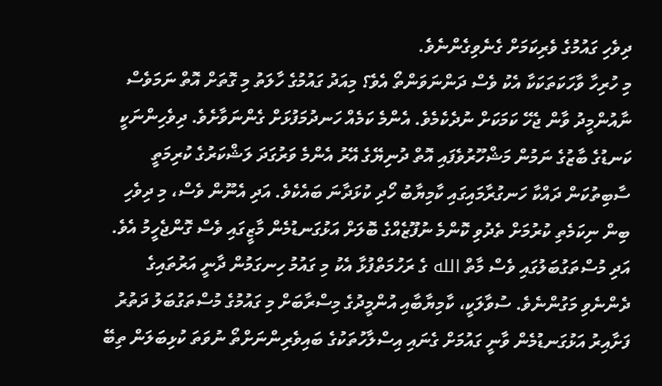ދިވެހި ގައުމުގެ ވެރިކަމަށް ގެނެވިގެންނެވެ.
މި ހުރިހާ ވާހަކަތަކަކާ އެކު ވެސް ދަންނަވަންތޯ އެވެ؟ މިއަދު ގައުމުގެ ހާލަތު މި ގޮތަށް އޮތް ނަމަވެސް ނާއުންމީދު ވާން ޖެހޭ ކަމަކަށް ނުދެކެމެވެ. އެންމެ ކަމެއް ހަނދުމަފުޅަށް ގެންނަވާށެވެ. ދިވެހިންނަކީ ކަނޑުގެ ބާޒުގެ ނަމުން މަޝްހޫރުވެފައި އޮތް ދުނިޔޭގެ އޭރު އެންމެ ވަރުގަދަ ލަޝްކަރުގެ ކުރިމަތީ ސާބިތުކަން ދައްކާ ހަނގުރާމައިގައި ކާމިޔާބު ހޯދި ކުޅަދާނަ ބައެކެވެ. އަދި އެނޫން ވެސް، މި ދިވެހި ބިން ނިކަމެތި ކުރުމަށް ތެދުވި ކޮންމެ ނުފޫޒެއްގެ ބޮލަށް އަޅުގަނޑުމެން މާޒީގައި ވެސް ގޮންޖެހީމު އެވެ. އަދި މުސްތަގުބަލުގައި ވެސް މާތް الله ގެ ރަހުމަތްފުޅާ އެކު މި ގައުމު ހިނގަމުން ދާނީ އަރުތައިގެ ދެންނެވި މަގުންނެވެ. ސުވާލަކީ، ކާމިޔާބާއި އުންމީދުގެ މިސްރާބަށް މި ގައުމުގެ މުސްތަގުބަލު ދަތުރު ފަށާއިރު އަޅުގަނޑުމެން ވާނީ ގައުމަށް ގެނައި އިސްލާހުތަކުގެ ބައިވެރިންނަށްތޯ ނުވަތަ ކުޅިބަލަން ތިބޭ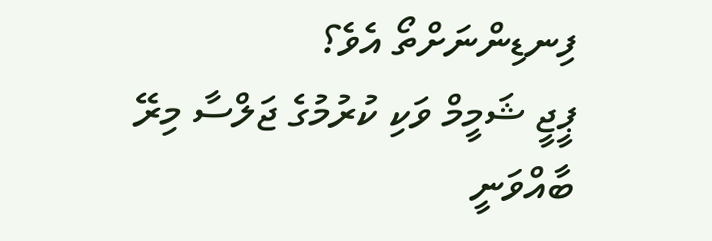ފިނޑިންނަށްތޯ އެވެ؟
ޕީޖީ ޝަމީމް ވަކި ކުރުމުގެ ޖަލްސާ މިރޭ ބާއްވަނީ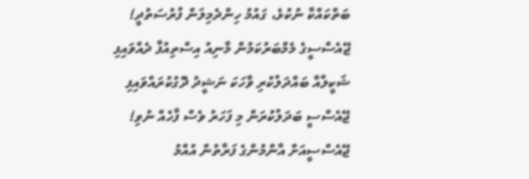ބަތްކައްކާ ނުކުޅެ، ގައުމު ހިންދެމިލަން ފުރުސަތުދީ!
ޖޭއެސްސީގެ މެމްބަރުކަމުން މާނިއު އިސްތިއުފާ ދެއްވައިފި
ޝަކީލްއާ ބައްދަލުކުރި ވާހަކަ ނަޝީދު ދޮގުކުރައްވައިފި
ޖޭއެސްސީ ބަދަލުކުރަން މި ފަހަރު ވެސް ފާހެއް ނުވި!
ޖޭއެސްސީއަށް އާންމުންގެ ފަރާތުން އުއްމު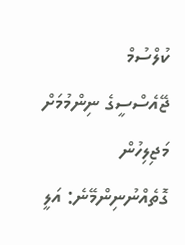ކުލްސުމް
ޖޭއެސްސީގެ ނިންމުމަށް މަޖިލިހުން ގޮތެއްނުނިންމޭނެ: އަލީ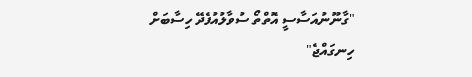"ގާނޫނުއަސާސީ އޮތްތޯ ސުވާލުއުފެދޭ ހިސާބަށް ހިނގައްޖެ"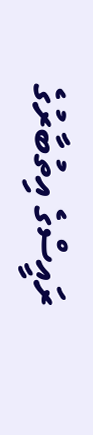ރައީސްގެ އިތުބާރުގެ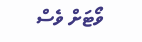ވޯޓަށް ވެސް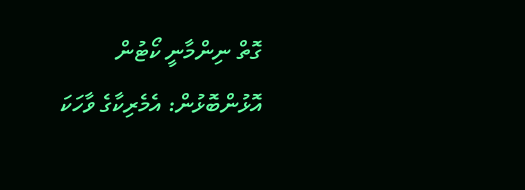ގޮތް ނިންމާނީ ކޯޓުން
އޮޅުންބޮޅުން: އެމެރިކާގެ ވާހަކަ